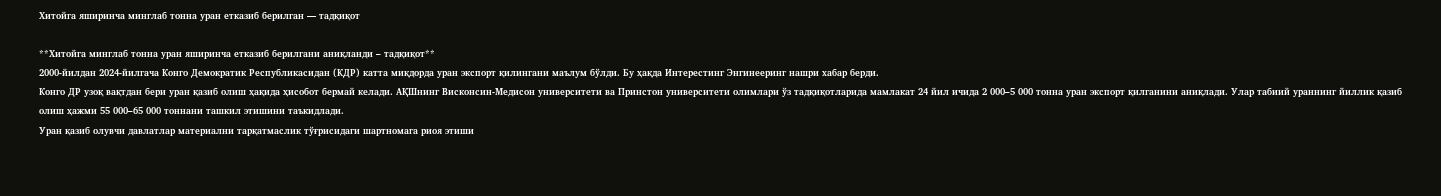Хитойга яширинча минглаб тонна уран етказиб берилган — тадқиқот

**Хитойга минглаб тонна уран яширинча етказиб берилгани аниқланди – тадқиқот**
2000-йилдан 2024-йилгача Конго Демократик Республикасидан (КДР) катта миқдорда уран экспорт қилингани маълум бўлди. Бу ҳақда Интерестинг Энгинееринг нашри хабар берди.
Конго ДР узоқ вақтдан бери уран қазиб олиш ҳақида ҳисобот бермай келади. АҚШнинг Висконсин-Медисон университети ва Принстон университети олимлари ўз тадқиқотларида мамлакат 24 йил ичида 2 000–5 000 тонна уран экспорт қилганини аниқлади. Улар табиий ураннинг йиллик қазиб олиш ҳажми 55 000–65 000 тоннани ташкил этишини таъкидлади.
Уран қазиб олувчи давлатлар материални тарқатмаслик тўғрисидаги шартномага риоя этиши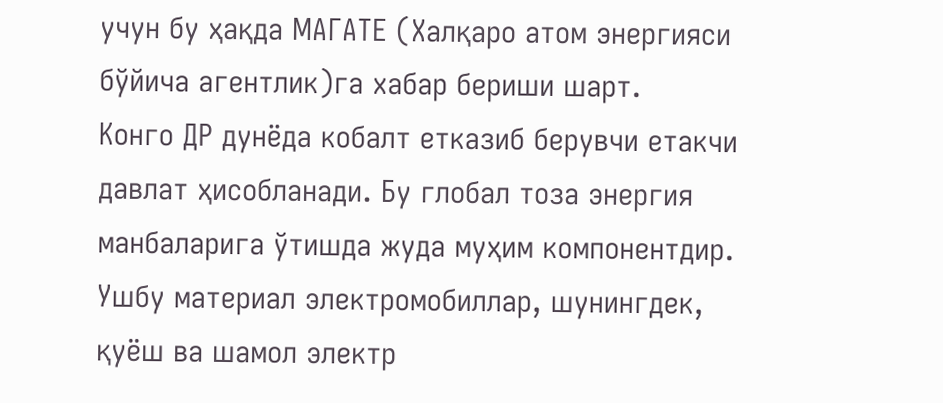учун бу ҳақда МАГАТЕ (Халқаро атом энергияси бўйича агентлик)га хабар бериши шарт.
Конго ДР дунёда кобалт етказиб берувчи етакчи давлат ҳисобланади. Бу глобал тоза энергия манбаларига ўтишда жуда муҳим компонентдир. Ушбу материал электромобиллар, шунингдек, қуёш ва шамол электр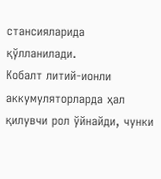стансияларида қўлланилади.
Кобалт литий-ионли аккумуляторларда ҳал қилувчи рол ўйнайди, чунки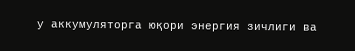у аккумуляторга юқори энергия зичлиги ва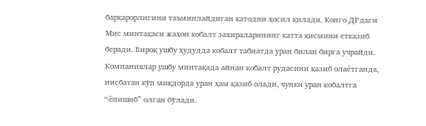барқарорлигини таъминлайдиган катодни ҳосил қилади. Конго ДРдаги Мис минтақаси жаҳон кобалт захираларининг катта қисмини етказиб беради. Бироқ ушбу ҳудудда кобалт табиатда уран билан бирга учрайди.
Компаниялар ушбу минтақада айнан кобалт рудасини қазиб олаётганда, нисбатан кўп миқдорда уран ҳам қазиб олади, чунки уран кобалтга “ёпишиб” олган бўлади.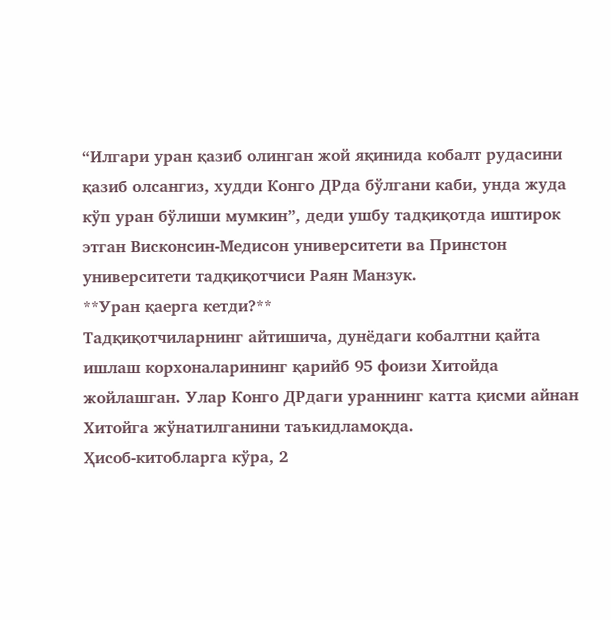“Илгари уран қазиб олинган жой яқинида кобалт рудасини қазиб олсангиз, худди Конго ДРда бўлгани каби, унда жуда кўп уран бўлиши мумкин”, деди ушбу тадқиқотда иштирок этган Висконсин-Медисон университети ва Принстон университети тадқиқотчиси Раян Манзук.
**Уран қаерга кетди?**
Тадқиқотчиларнинг айтишича, дунёдаги кобалтни қайта ишлаш корхоналарининг қарийб 95 фоизи Хитойда жойлашган. Улар Конго ДРдаги ураннинг катта қисми айнан Хитойга жўнатилганини таъкидламоқда.
Ҳисоб-китобларга кўра, 2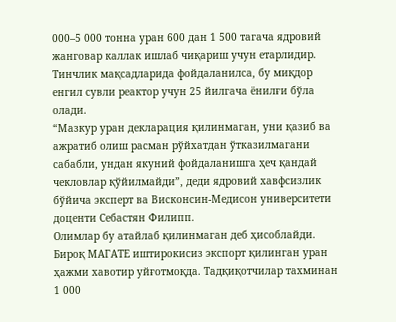000–5 000 тонна уран 600 дан 1 500 тагача ядровий жанговар каллак ишлаб чиқариш учун етарлидир. Тинчлик мақсадларида фойдаланилса, бу миқдор енгил сувли реактор учун 25 йилгача ёнилғи бўла олади.
“Мазкур уран декларация қилинмаган, уни қазиб ва ажратиб олиш расман рўйхатдан ўтказилмагани сабабли, ундан якуний фойдаланишга ҳеч қандай чекловлар қўйилмайди”, деди ядровий хавфсизлик бўйича эксперт ва Висконсин-Медисон университети доценти Себастян Филипп.
Олимлар бу атайлаб қилинмаган деб ҳисоблайди. Бироқ МАГАТЕ иштирокисиз экспорт қилинган уран ҳажми хавотир уйғотмоқда. Тадқиқотчилар тахминан 1 000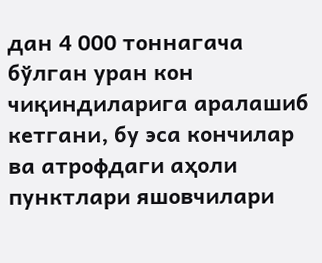дан 4 000 тоннагача бўлган уран кон чиқиндиларига аралашиб кетгани, бу эса кончилар ва атрофдаги аҳоли пунктлари яшовчилари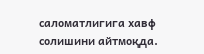саломатлигига хавф солишини айтмоқда.